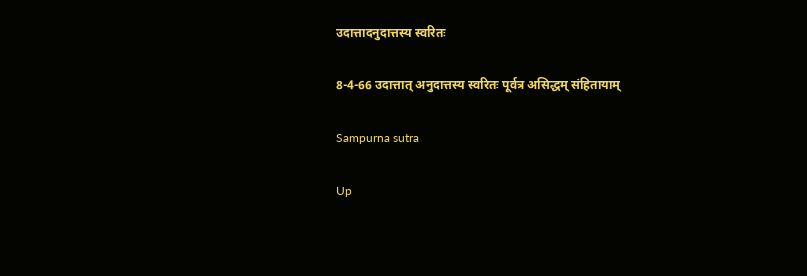उदात्तादनुदात्तस्य स्वरितः

8-4-66 उदात्तात् अनुदात्तस्य स्वरितः पूर्वत्र असिद्धम् संहितायाम्

Sampurna sutra

Up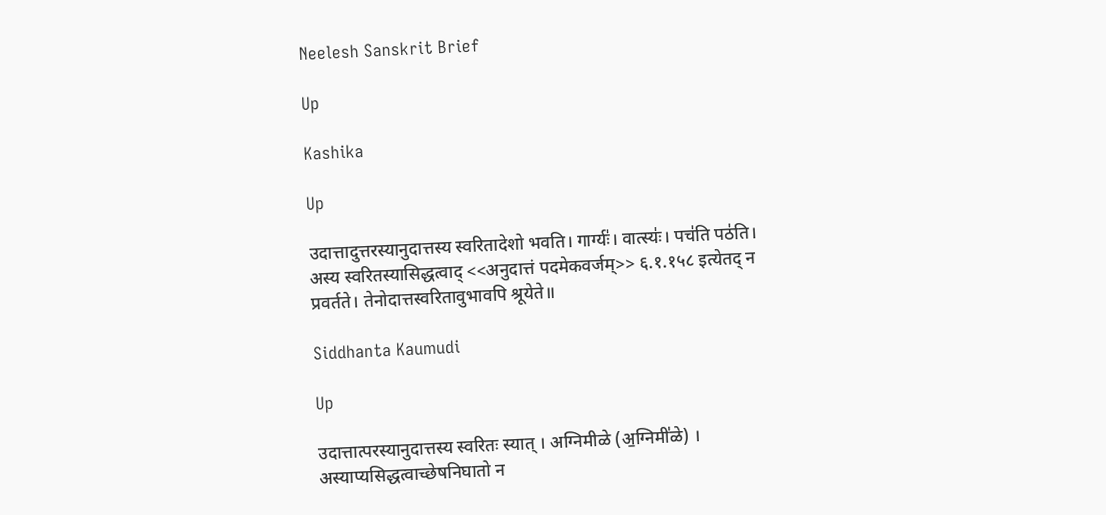Neelesh Sanskrit Brief

Up

Kashika

Up

उदात्तादुत्तरस्यानुदात्तस्य स्वरितादेशो भवति। गार्ग्यः॑। वात्स्यः॑। पच॑ति पठ॑ति। अस्य स्वरितस्यासिद्धत्वाद् <<अनुदात्तं पदमेकवर्जम्>> ६.१.१५८ इत्येतद् न प्रवर्तते। तेनोदात्तस्वरितावुभावपि श्रूयेते॥

Siddhanta Kaumudi

Up

उदात्तात्परस्यानुदात्तस्य स्वरितः स्यात् । अग्निमीळे (अ॒ग्निमी॑ळे) । अस्याप्यसिद्धत्वाच्छेषनिघातो न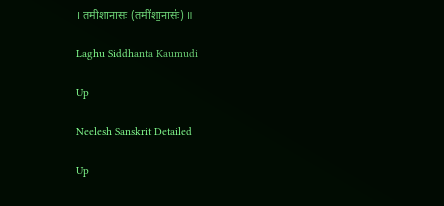। तमीशानासः (तमी॑शा॒नासः॑) ॥

Laghu Siddhanta Kaumudi

Up

Neelesh Sanskrit Detailed

Up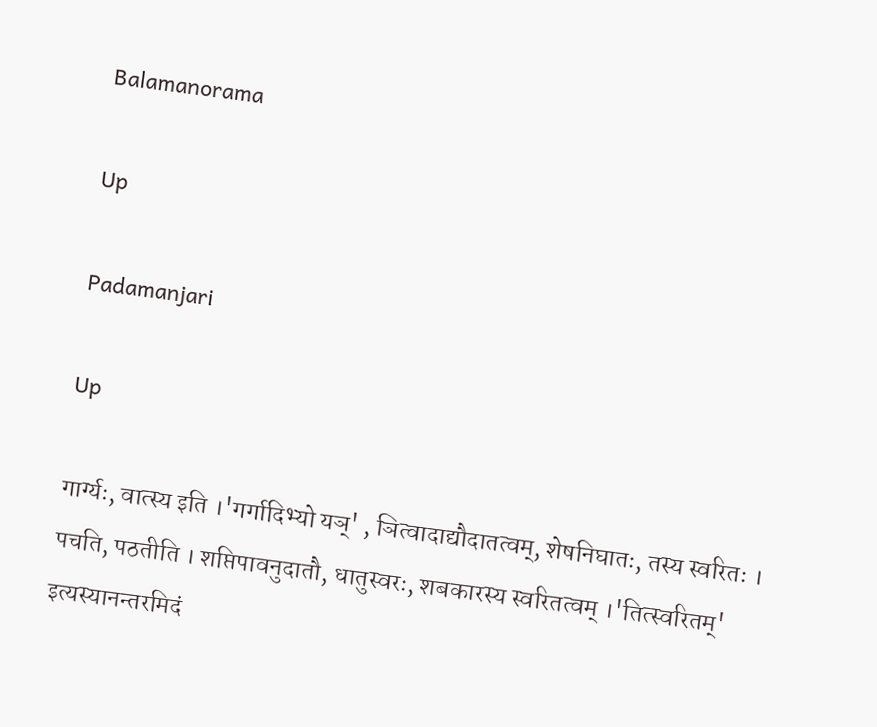Balamanorama

Up

Padamanjari

Up

गार्ग्यः, वात्स्य इति ।'गर्गादिभ्यो यञ्' , ञित्वादाद्यौदातत्वम्, शेषनिघातः, तस्य स्वरितः । पचति, पठतीति । शप्तिपावनुदातौ, धातुस्वरः, शबकारस्य स्वरितत्वम् ।'तित्स्वरितम्' इत्यस्यानन्तरमिदं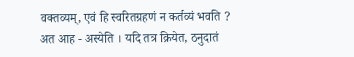वक्तव्यम्, एवं हि स्वरितग्रहणं न कर्तव्यं भवति ? अत आह - अस्येति । यदि तत्र क्रियेत, ठनुदातं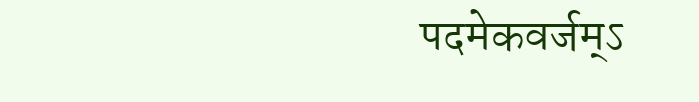पदमेकवर्जम्ऽ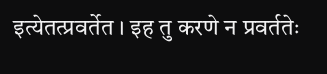इत्येतत्प्रवर्तेत । इह तु करणे न प्रवर्ततेः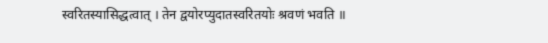स्वरितस्यासिद्धत्वात् । तेन द्वयोरप्युदातस्वरितयोः श्रवणं भवति ॥